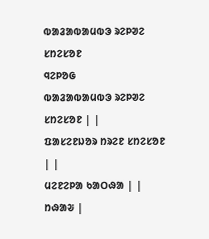ᱵᱟᱲᱟᱵᱟᱢᱵᱳ ᱨᱮᱞᱣᱮ ᱥᱴᱮᱥᱚᱱ
ᱧᱮᱞᱚᱜ
ᱵᱟᱲᱟᱵᱟᱢᱵᱳ ᱨᱮᱞᱣᱮ ᱥᱴᱮᱥᱚᱱ | |
ᱯᱟᱥᱮᱱᱡᱚᱨ ᱴᱨᱮᱱ ᱥᱴᱮᱥᱚᱱ | |
ᱢᱮᱱᱮᱞᱟ ᱠᱟᱛᱷᱟ | |
ᱴᱷᱟᱶ |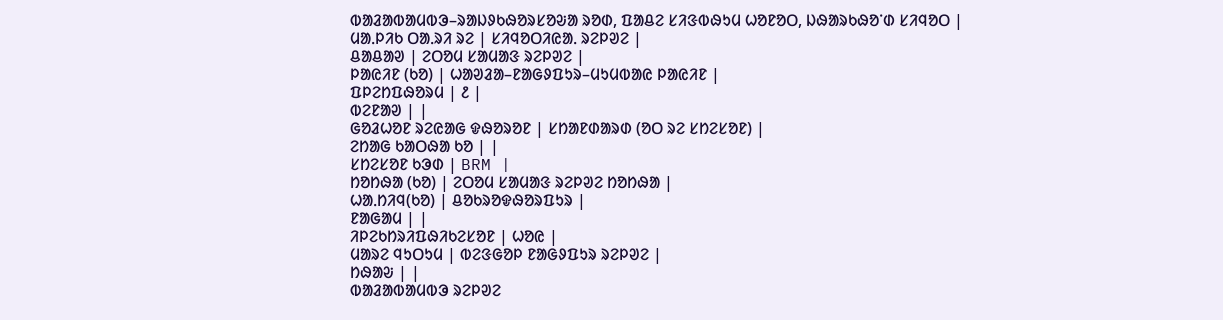ᱵᱟᱲᱟᱵᱟᱢᱵᱳ–ᱨᱟᱡᱽᱠᱷᱚᱨᱥᱚᱶᱟ ᱨᱚᱰ, ᱯᱟᱪᱮ ᱥᱤᱝᱵᱷᱩᱢ ᱦᱚᱱᱚᱛ, ᱡᱷᱟᱨᱠᱷᱚᱸᱰ ᱥᱤᱧᱚᱛ |
ᱢᱟᱹᱞᱤᱠ ᱛᱟᱹᱨᱤ ᱨᱮ | ᱥᱤᱧᱚᱛᱤᱭᱟᱹ ᱨᱮᱞᱣᱮ |
ᱪᱟᱪᱟᱣ | ᱮᱛᱚᱢ ᱥᱟᱢᱟᱝ ᱨᱮᱞᱣᱮ |
ᱞᱟᱭᱤᱱ (ᱠᱚ) | ᱦᱟᱣᱲᱟ–ᱱᱟᱜᱽᱯᱩᱨ–ᱢᱩᱢᱵᱟᱭ ᱞᱟᱭᱤᱱ |
ᱯᱞᱮᱴᱯᱷᱚᱨᱢ | ᱒ |
ᱵᱮᱱᱟᱣ | |
ᱜᱚᱲᱦᱚᱱ ᱨᱮᱭᱟᱜ ᱫᱷᱚᱨᱚᱱ | ᱥᱴᱟᱱᱰᱟᱨᱰ (ᱚᱛ ᱨᱮ ᱥᱴᱮᱥᱚᱱ) |
ᱮᱴᱟᱜ ᱠᱟᱛᱷᱟ ᱠᱚ | |
ᱥᱴᱮᱥᱚᱱ ᱠᱳᱰ | BRM |
ᱴᱚᱴᱷᱟ (ᱠᱚ) | ᱮᱛᱚᱢ ᱥᱟᱢᱟᱝ ᱨᱮᱞᱣᱮ ᱴᱚᱴᱷᱟ |
ᱦᱟᱹᱴᱤᱧ(ᱠᱚ) | ᱪᱚᱠᱨᱚᱫᱷᱚᱨᱯᱩᱨ |
ᱱᱟᱜᱟᱢ | |
ᱤᱞᱮᱠᱴᱨᱤᱯᱷᱤᱠᱮᱥᱚᱱ | ᱦᱚᱭ |
ᱢᱟᱨᱮ ᱧᱩᱛᱩᱢ | ᱵᱮᱝᱜᱚᱞ ᱱᱟᱜᱽᱯᱩᱨ ᱨᱮᱞᱣᱮ |
ᱴᱷᱟᱶ | |
ᱵᱟᱲᱟᱵᱟᱢᱵᱳ ᱨᱮᱞᱣᱮ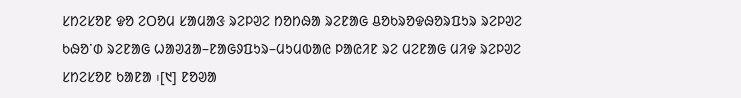ᱥᱴᱮᱥᱚᱱ ᱫᱚ ᱮᱛᱚᱢ ᱥᱟᱢᱟᱝ ᱨᱮᱞᱣᱮ ᱴᱚᱴᱷᱟ ᱨᱮᱱᱟᱜ ᱪᱚᱠᱨᱚᱫᱷᱚᱨᱯᱩᱨ ᱨᱮᱞᱣᱮ ᱠᱷᱚᱸᱰ ᱨᱮᱱᱟᱜ ᱦᱟᱣᱲᱟ–ᱱᱟᱜᱽᱯᱩᱨ–ᱢᱩᱢᱵᱟᱭ ᱞᱟᱭᱤᱱ ᱨᱮ ᱢᱮᱱᱟᱜ ᱢᱤᱫ ᱨᱮᱞᱣᱮ ᱥᱴᱮᱥᱚᱱ ᱠᱟᱱᱟ ᱾[᱑] ᱱᱚᱣᱟ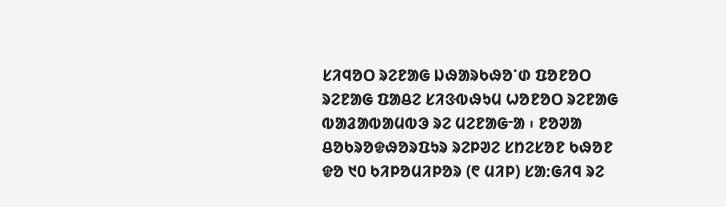ᱥᱤᱧᱚᱛ ᱨᱮᱱᱟᱜ ᱡᱷᱟᱨᱠᱷᱚᱸᱰ ᱯᱚᱱᱚᱛ ᱨᱮᱱᱟᱜ ᱯᱟᱪᱮ ᱥᱤᱝᱵᱷᱩᱢ ᱦᱚᱱᱚᱛ ᱨᱮᱱᱟᱜ ᱵᱟᱲᱟᱵᱟᱢᱵᱳ ᱨᱮ ᱢᱮᱱᱟᱜᱼᱟ ᱾ ᱱᱚᱣᱟ ᱪᱚᱠᱨᱚᱫᱷᱚᱨᱯᱩᱨ ᱨᱮᱞᱣᱮ ᱥᱴᱮᱥᱚᱱ ᱠᱷᱚᱱ ᱫᱚ ᱑᱐ ᱠᱤᱞᱚᱢᱤᱞᱚᱨ (᱖ ᱢᱤᱞ) ᱥᱟᱺᱜᱤᱧ ᱨᱮ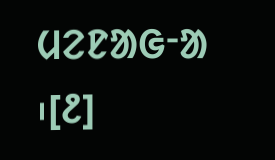ᱢᱮᱱᱟᱜᱼᱟ ᱾[᱒]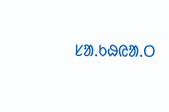ᱥᱟᱹᱠᱷᱭᱟᱹᱛ